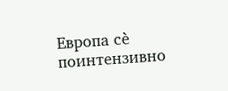Европа сè поинтензивно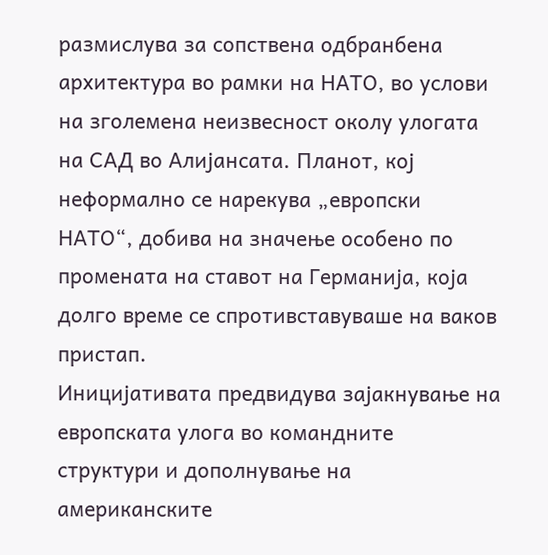размислува за сопствена одбранбена архитектура во рамки на НАТО, во услови на зголемена неизвесност околу улогата на САД во Алијансата. Планот, кој неформално се нарекува „европски НАТО“, добива на значење особено по промената на ставот на Германија, која долго време се спротивставуваше на ваков пристап.
Иницијативата предвидува зајакнување на европската улога во командните структури и дополнување на американските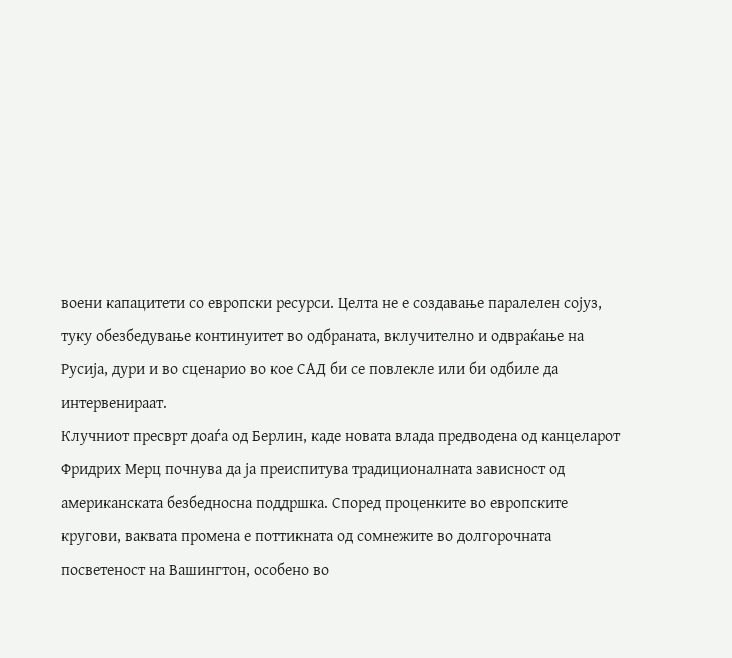воени капацитети со европски ресурси. Целта не е создавање паралелен сојуз, туку обезбедување континуитет во одбраната, вклучително и одвраќање на Русија, дури и во сценарио во кое САД би се повлекле или би одбиле да интервенираат.
Клучниот пресврт доаѓа од Берлин, каде новата влада предводена од канцеларот Фридрих Мерц почнува да ја преиспитува традиционалната зависност од американската безбедносна поддршка. Според проценките во европските кругови, ваквата промена е поттикната од сомнежите во долгорочната посветеност на Вашингтон, особено во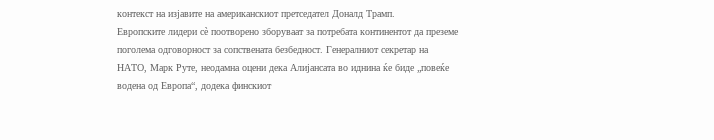контекст на изјавите на американскиот претседател Доналд Трамп.
Европските лидери сè поотворено зборуваат за потребата континентот да преземе поголема одговорност за сопствената безбедност. Генералниот секретар на НАТО, Марк Руте, неодамна оцени дека Алијансата во иднина ќе биде „повеќе водена од Европа“, додека финскиот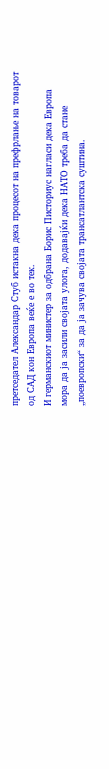претседател Александар Стуб истакна дека процесот на префрлање на товарот од САД кон Европа веќе е во тек.
И германскиот министер за одбрана Борис Писториус нагласи дека Европа мора да ја засили својата улога, додавајќи дека НАТО треба да стане „поевропски“ за да ја зачува својата трансатлантска суштина.